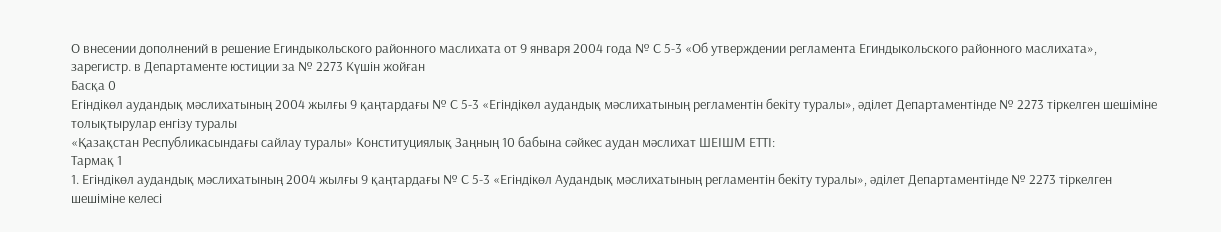О внесении дополнений в решение Егиндыкольского районного маслихата от 9 января 2004 года № С 5-3 «Об утверждении регламента Егиндыкольского районного маслихата», зарегистр. в Департаменте юстиции за № 2273 Күшін жойған
Басқа 0
Егіндікөл аудандық мәслихатының 2004 жылғы 9 қаңтардағы № С 5-3 «Егіндікөл аудандық мәслихатының регламентін бекіту туралы», әділет Департаментінде № 2273 тіркелген шешіміне толықтырулар енгізу туралы
«Қазақстан Республикасындағы сайлау туралы» Конституциялық Заңның 10 бабына сәйкес аудан мәслихат ШЕІШМ ЕТТІ:
Тармақ 1
1. Егіндікөл аудандық мәслихатының 2004 жылғы 9 қаңтардағы № С 5-3 «Егіндікөл Аудандық мәслихатының регламентін бекіту туралы», әділет Департаментінде № 2273 тіркелген шешіміне келесі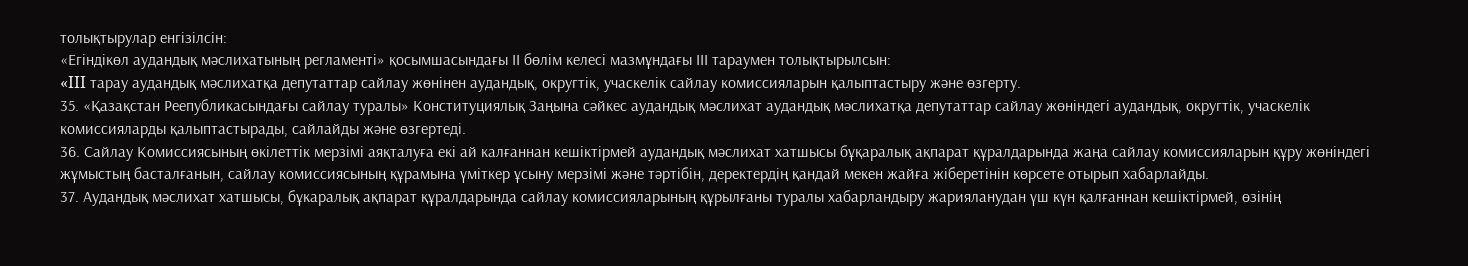толықтырулар енгізілсін:
«Егіндікөл аудандық мәслихатының регламенті» қосымшасындағы ІІ бөлім келесі мазмұндағы ІІІ тараумен толықтырылсын:
«III тарау аудандық мәслихатқа депутаттар сайлау жөнінен аудандық, округтік, учаскелік сайлау комиссияларын қалыптастыру және өзгерту.
35. «Қазақстан Реепубликасындағы сайлау туралы» Конституциялық Заңына сәйкес аудандық мәслихат аудандық мәслихатқа депутаттар сайлау жөніндегі аудандық, округтік, учаскелік комиссияларды қалыптастырады, сайлайды және өзгертеді.
36. Сайлау Комиссиясының өкілеттік мерзімі аяқталуға екі ай калғаннан кешіктірмей аудандық мәслихат хатшысы бұқаралық ақпарат құралдарында жаңа сайлау комиссияларын құру жөніндегі жұмыстың басталғанын, сайлау комиссиясының құрамына үміткер ұсыну мерзімі және тәртібін, деректердің қандай мекен жайға жіберетінін көрсете отырып хабарлайды.
37. Аудандық мәслихат хатшысы, бұкаралық ақпарат құралдарында сайлау комиссияларының құрылғаны туралы хабарландыру жарияланудан үш күн қалғаннан кешіктірмей, өзінің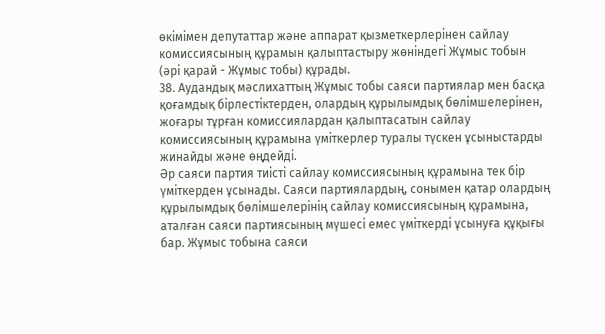өкімімен депутаттар және аппарат қызметкерлерінен сайлау комиссиясының құрамын қалыптастыру жөніндегі Жұмыс тобын (әрі қарай - Жұмыс тобы) құрады.
38. Аудандық мәслихаттың Жұмыс тобы саяси партиялар мен басқа қоғамдық бірлестіктерден, олардың құрылымдық бөлімшелерінен, жоғары тұрған комиссиялардан қалыптасатын сайлау комиссиясының құрамына үміткерлер туралы түскен ұсыныстарды жинайды және өңдейді.
Әр саяси партия тиісті сайлау комиссиясының құрамына тек бір үміткерден ұсынады. Саяси партиялардың, сонымен қатар олардың құрылымдық бөлімшелерінің сайлау комиссиясының құрамына, аталған саяси партиясының мүшесі емес үміткерді ұсынуға құқығы бар. Жұмыс тобына саяси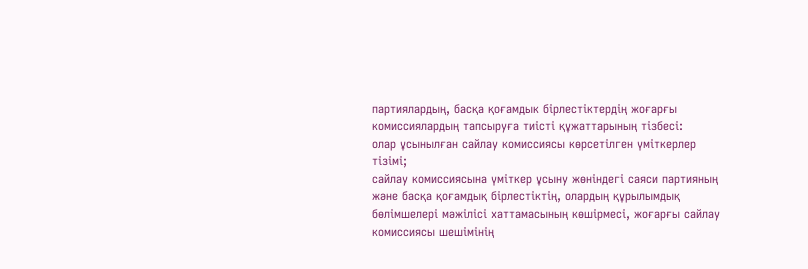партиялардың, басқа қоғамдык бірлестіктердің жоғарғы комиссиялардың тапсыруға тиісті құжаттарының тізбесі:
олар ұсынылған сайлау комиссиясы көрсетілген үміткерлер тізімі;
сайлау комиссиясына үміткер ұсыну жөніндегі саяси партияның және басқа қоғамдық бірлестіктің, олардың құрылымдық бөлімшелері мәжілісі хаттамасының көшірмесі, жоғарғы сайлау комиссиясы шешімінің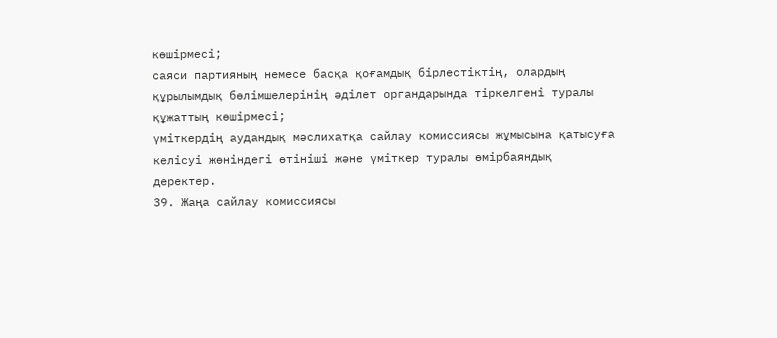көшірмесі;
саяси партияның немесе басқа қоғамдық бірлестіктің, олардың құрылымдық бөлімшелерінің әділет органдарында тіркелгені туралы құжаттың көшірмесі;
үміткердің аудандық мәслихатқа сайлау комиссиясы жұмысына қатысуға келісуі жөніндегі өтініші және үміткер туралы өмірбаяндық деректер.
39. Жаңа сайлау комиссиясы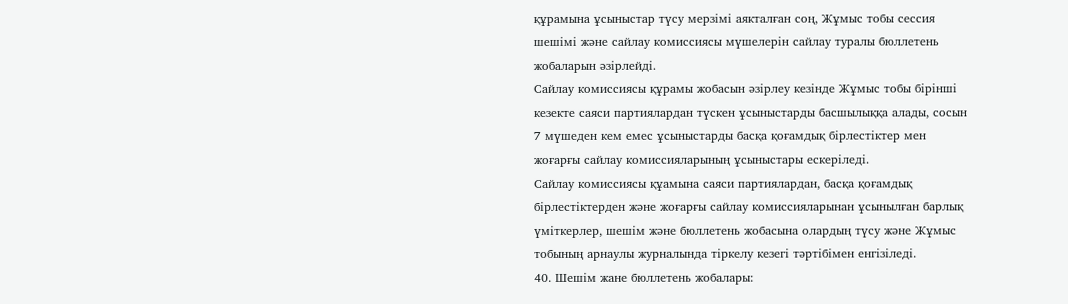құрамына ұсыныстар түсу мерзімі аякталған соң, Жұмыс тобы сессия шешімі және сайлау комиссиясы мүшелерін сайлау туралы бюллетень жобаларын әзірлейді.
Сайлау комиссиясы құрамы жобасын әзірлеу кезінде Жұмыс тобы бірінші кезекте саяси партиялардан түскен ұсыныстарды басшылыққа алады, сосын 7 мүшеден кем емес ұсыныстарды басқа қоғамдық бірлестіктер мен жоғарғы сайлау комиссияларының ұсыныстары ескеріледі.
Сайлау комиссиясы құамына саяси партиялардан, басқа қоғамдық бірлестіктерден және жоғарғы сайлау комиссияларынан ұсынылған барлық үміткерлер, шешім және бюллетень жобасына олардың түсу және Жұмыс тобының арнаулы журналында тіркелу кезегі тәртібімен енгізіледі.
40. Шешім жане бюллетень жобалары: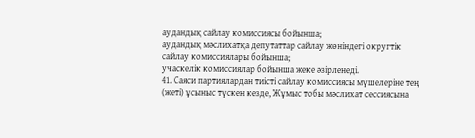аудандық сайлау комиссиясы бойынша;
аудандық мәслихатқа депутаттар сайлау жөніндегі округтік сайлау комиссиялары бойынша;
учаскелік комиссиялар бойынша жеке әзірленеді.
41. Саяси партиялардан тиісті сайлау комиссиясы мүшелеріне тең (жеті) ұсыныс түскен кезде, Жұмыс тобы мәслихат сессиясына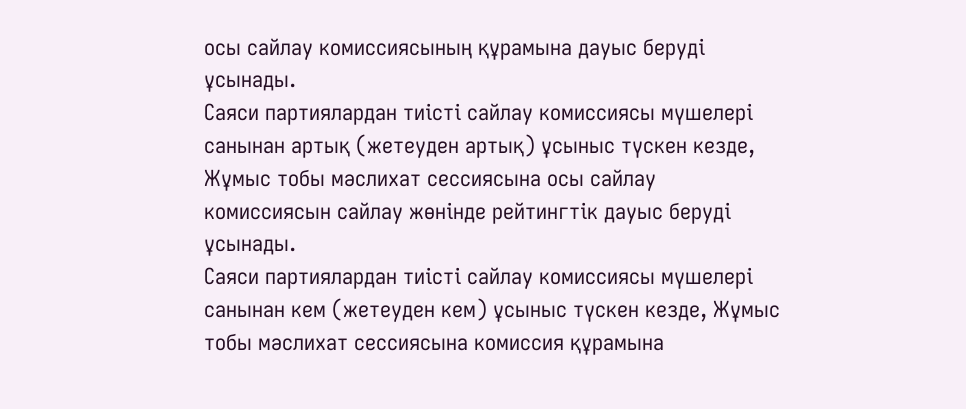осы сайлау комиссиясының құрамына дауыс беруді ұсынады.
Саяси партиялардан тиісті сайлау комиссиясы мүшелері санынан артық (жетеуден артық) ұсыныс түскен кезде, Жұмыс тобы мәслихат сессиясына осы сайлау комиссиясын сайлау жөнінде рейтингтік дауыс беруді ұсынады.
Саяси партиялардан тиісті сайлау комиссиясы мүшелері санынан кем (жетеуден кем) ұсыныс түскен кезде, Жұмыс тобы мәслихат сессиясына комиссия құрамына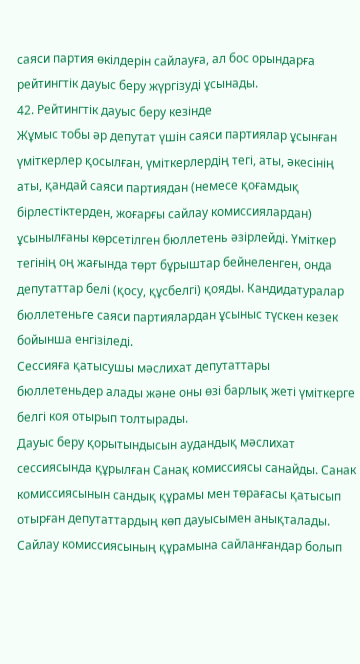саяси партия өкілдерін сайлауға, ал бос орындарға рейтингтік дауыс беру жүргізуді ұсынады.
42. Рейтингтік дауыс беру кезінде
Жұмыс тобы әр депутат үшін саяси партиялар ұсынған үміткерлер қосылған, үміткерлердің тегі, аты, әкесінің аты, қандай саяси партиядан (немесе қоғамдық бірлестіктерден, жоғарғы сайлау комиссиялардан) ұсынылғаны көрсетілген бюллетень әзірлейді. Үміткер тегінің оң жағында төрт бұрыштар бейнеленген, онда депутаттар белі (қосу, құсбелгі) қояды. Кандидатуралар бюллетеньге саяси партиялардан ұсыныс түскен кезек бойынша енгізіледі.
Сессияға қатысушы мәслихат депутаттары бюллетеньдер алады және оны өзі барлық жеті үміткерге белгі коя отырып толтырады.
Дауыс беру қорытындысын аудандық мәслихат сессиясында құрылған Санақ комиссиясы санайды. Санак комиссиясынын сандық құрамы мен төрағасы қатысып отырған депутаттардың көп дауысымен анықталады.
Сайлау комиссиясының құрамына сайланғандар болып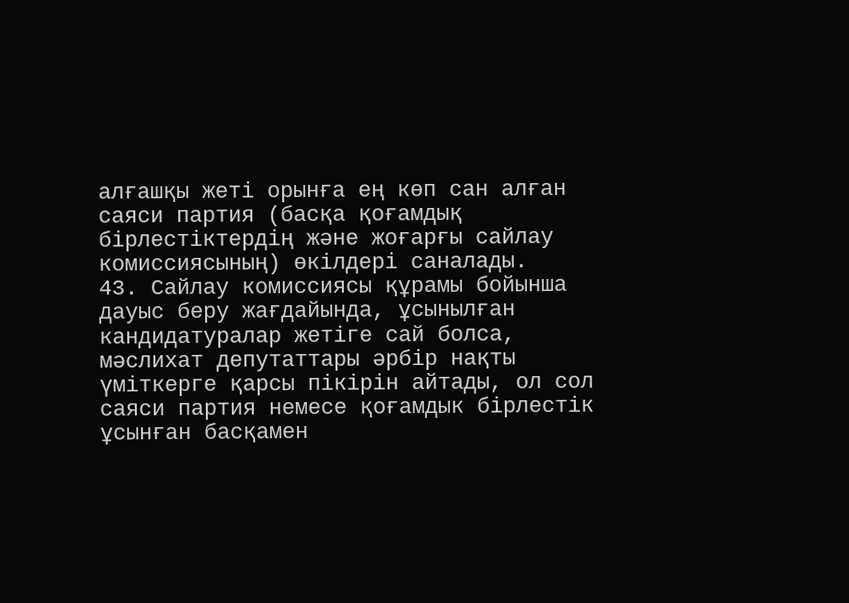алғашқы жеті орынға ең көп сан алған саяси партия (басқа қоғамдық бірлестіктердің және жоғарғы сайлау комиссиясының) өкілдері саналады.
43. Сайлау комиссиясы құрамы бойынша дауыс беру жағдайында, ұсынылған кандидатуралар жетіге сай болса, мәслихат депутаттары әрбір нақты үміткерге қарсы пікірін айтады, ол сол саяси партия немесе қоғамдык бірлестік ұсынған басқамен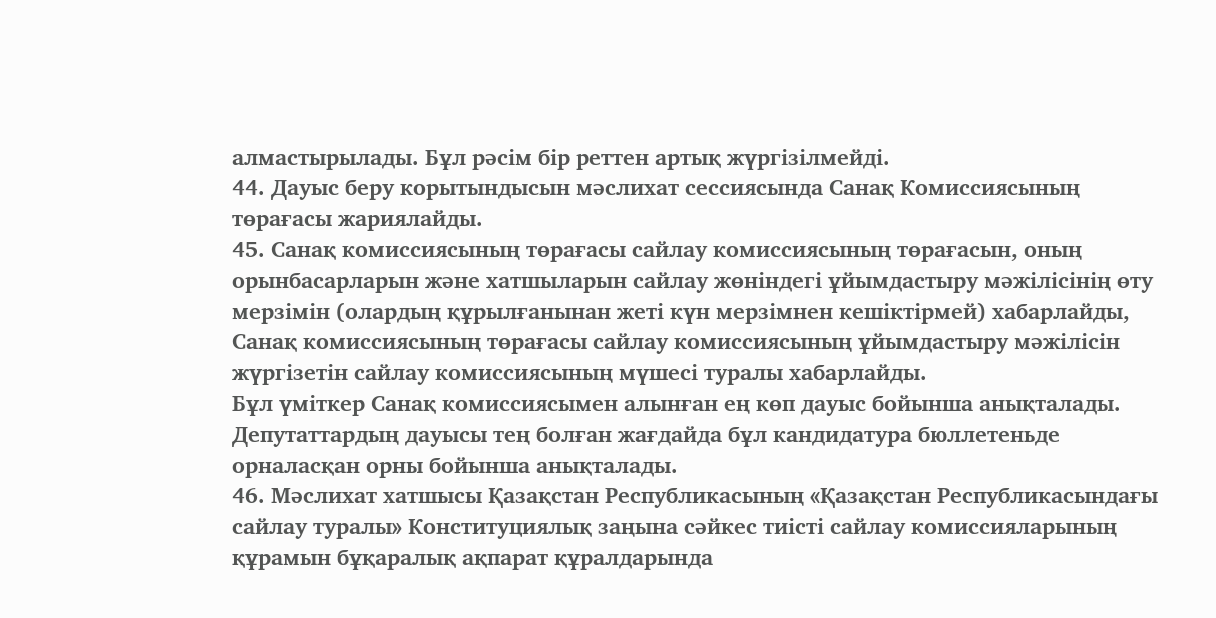алмастырылады. Бұл рәсім бір реттен артық жүргізілмейді.
44. Дауыс беру корытындысын мәслихат сессиясында Санақ Комиссиясының төрағасы жариялайды.
45. Санақ комиссиясының төрағасы сайлау комиссиясының төрағасын, оның орынбасарларын және хатшыларын сайлау жөніндегі ұйымдастыру мәжілісінің өту мерзімін (олардың құрылғанынан жеті күн мерзімнен кешіктірмей) хабарлайды, Санақ комиссиясының төрағасы сайлау комиссиясының ұйымдастыру мәжілісін жүргізетін сайлау комиссиясының мүшесі туралы хабарлайды.
Бұл үміткер Санақ комиссиясымен алынған ең көп дауыс бойынша анықталады. Депутаттардың дауысы тең болған жағдайда бұл кандидатура бюллетеньде орналасқан орны бойынша анықталады.
46. Мәслихат хатшысы Қазақстан Республикасының «Қазақстан Республикасындағы сайлау туралы» Конституциялық заңына сәйкес тиісті сайлау комиссияларының құрамын бұқаралық ақпарат құралдарында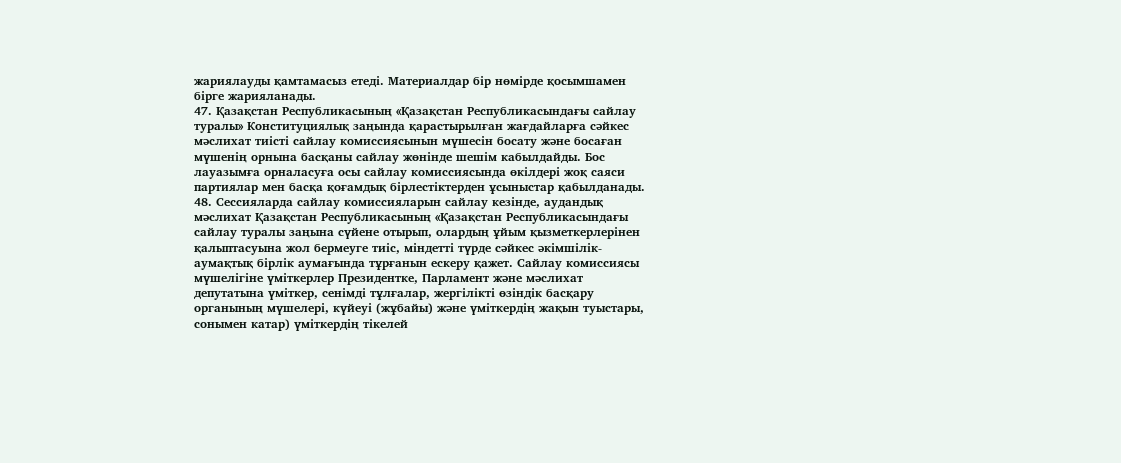жариялауды қамтамасыз етеді. Материалдар бір нөмірде қосымшамен бірге жарияланады.
47. Қазақстан Республикасының «Қазақстан Республикасындағы сайлау туралы» Конституциялық заңында қарастырылған жағдайларға сәйкес мәслихат тиісті сайлау комиссиясынын мүшесін босату және босаған мүшенің орнына басқаны сайлау жөнінде шешім кабылдайды. Бос лауазымға орналасуға осы сайлау комиссиясында өкілдері жоқ саяси партиялар мен басқа қоғамдық бірлестіктерден ұсыныстар қабылданады.
48. Сессияларда сайлау комиссияларын сайлау кезінде, аудандық мәслихат Қазақстан Республикасының «Қазақстан Республикасындағы сайлау туралы заңына сүйене отырып, олардың ұйым қызметкерлерінен қалыптасуына жол бермеуге тиіс, міндетті түрде сәйкес әкімшілік-аумақтық бірлік аумағында тұрғанын ескеру қажет. Сайлау комиссиясы мүшелігіне үміткерлер Президентке, Парламент және мәслихат депутатына үміткер, сенімді тұлғалар, жергілікті өзіндік басқару органының мүшелері, күйеуі (жұбайы) және үміткердің жақын туыстары, сонымен катар) үміткердің тікелей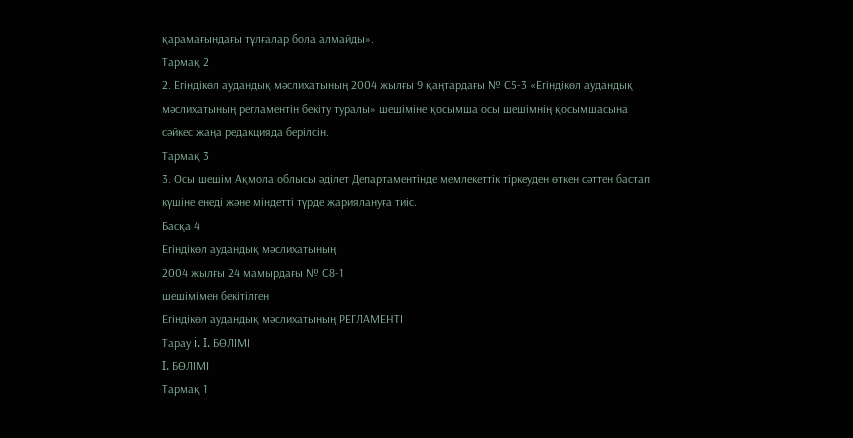қарамағындағы тұлғалар бола алмайды».
Тармақ 2
2. Егіндікөл аудандық мәслихатының 2004 жылғы 9 қаңтардағы № С5-3 «Егіндікөл аудандық мәслихатының регламентін бекіту туралы» шешіміне қосымша осы шешімнің қосымшасына сәйкес жаңа редакцияда берілсін.
Тармақ 3
3. Осы шешім Ақмола облысы әділет Департаментінде мемлекеттік тіркеуден өткен сәттен бастап күшіне енеді және міндетті түрде жариялануға тиіс.
Басқа 4
Егіндікөл аудандық мәслихатының
2004 жылғы 24 мамырдағы № С8-1
шешімімен бекітілген
Егіндікөл аудандық мәслихатының РЕГЛАМЕНТІ
Тарау i. I. БӨЛІМІ
I. БӨЛІМІ
Тармақ 1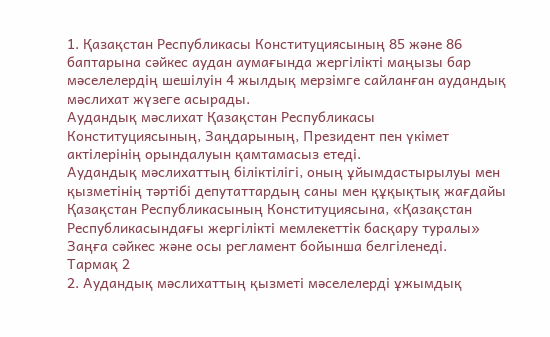1. Қазақстан Республикасы Конституциясының 85 және 86 баптарына сәйкес аудан аумағында жергілікті маңызы бар мәселелердің шешілуін 4 жылдық мерзімге сайланған аудандық мәслихат жүзеге асырады.
Аудандық мәслихат Қазақстан Республикасы Конституциясының, Заңдарының, Президент пен үкімет актілерінің орындалуын қамтамасыз етеді.
Аудандық мәслихаттың біліктілігі, оның ұйымдастырылуы мен қызметінің тәртібі депутаттардың саны мен құқықтық жағдайы Қазақстан Республикасының Конституциясына, «Қазақстан Республикасындағы жергілікті мемлекеттік басқару туралы» Заңға сәйкес және осы регламент бойынша белгіленеді.
Тармақ 2
2. Аудандық мәслихаттың қызметі мәселелерді ұжымдық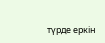түрде еркін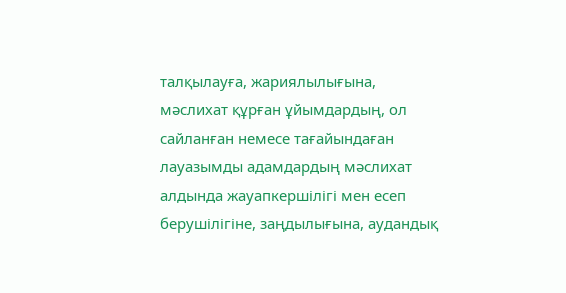талқылауға, жариялылығына, мәслихат құрған ұйымдардың, ол сайланған немесе тағайындаған лауазымды адамдардың мәслихат алдында жауапкершілігі мен есеп берушілігіне, заңдылығына, аудандық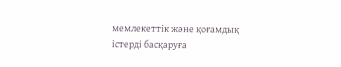мемлекеттік және қоғамдық істерді басқаруға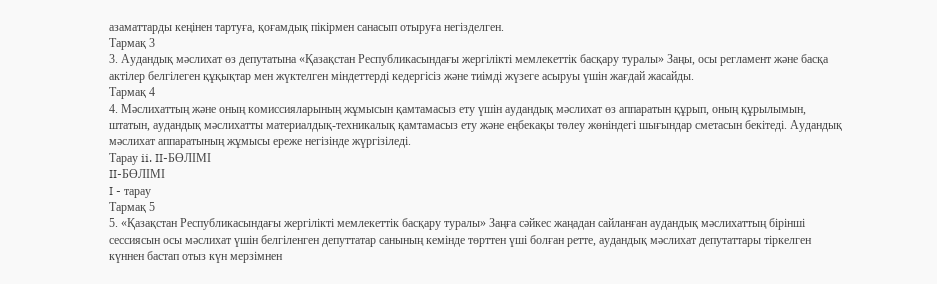азаматтарды кеңінен тартуға, қоғамдық пікірмен санасып отыруға негізделген.
Тармақ 3
3. Аудандық мәслихат өз депутатына «Қазақстан Республикасындағы жергілікті мемлекеттік басқару туралы» Заңы, осы регламент және басқа актілер белгілеген құқықтар мен жүктелген міндеттерді кедергісіз және тиімді жүзеге асыруы үшін жағдай жасайды.
Тармақ 4
4. Мәслихаттың және оның комиссияларының жұмысын қамтамасыз ету үшін аудандық мәслихат өз аппаратын құрып, оның құрылымын, штатын, аудандық мәслихатты материалдық-техникалық қамтамасыз ету және еңбекақы төлеу жөніндегі шығындар сметасын бекітеді. Аудандық мәслихат аппаратының жұмысы ереже негізінде жүргізіледі.
Тарау ii. II-БӨЛІМІ
II-БӨЛІМІ
I - тарау
Тармақ 5
5. «Қазақстан Республикасындағы жергілікті мемлекеттік басқару туралы» Заңға сәйкес жаңадан сайланған аудандық мәслихаттың бірінші сессиясын осы мәслихат үшін белгіленген депуттатар санының кемінде төрттен үші болған ретте, аудандық мәслихат депутаттары тіркелген күннен бастап отыз күн мерзімнен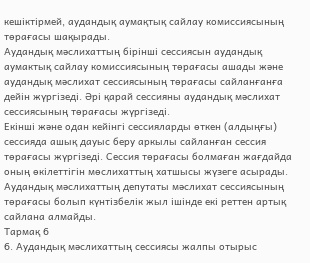кешіктірмей, аудандық аумақтық сайлау комиссиясының төрағасы шақырады.
Аудандық мәслихаттың бірінші сессиясын аудандық аумактық сайлау комиссиясының төрағасы ашады және аудандық мәслихат сессиясының төрағасы сайланғанға дейін жүргізеді. Әрі қарай сессияны аудандық мәслихат сессиясының төрағасы жүргізеді.
Екінші және одан кейінгі сессияларды өткен (алдыңғы) сессияда ашық дауыс беру аркылы сайланған сессия төрағасы жүргізеді. Сессия төрағасы болмаған жағдайда оның өкілеттігін мөслихаттың хатшысы жүзеге асырады.
Аудандық мәслихаттың депутаты мәслихат сессиясының төрағасы болып күнтізбелік жыл ішінде екі реттен артық сайлана алмайды.
Тармақ 6
6. Аудандық мәслихаттың сессиясы жалпы отырыс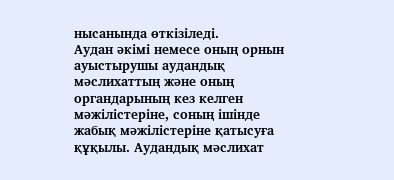нысанында өткізіледі.
Аудан әкімі немесе оның орнын ауыстырушы аудандық мәслихаттың және оның органдарының кез келген мәжілістеріне, соның ішінде жабық мәжілістеріне қатысуға құқылы. Аудандық мәслихат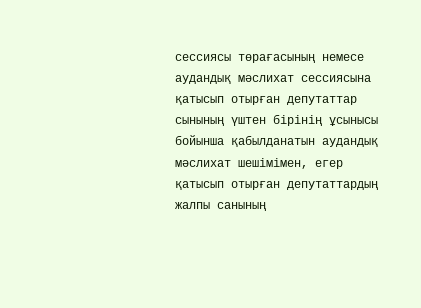сессиясы төрағасының немесе аудандық мәслихат сессиясына қатысып отырған депутаттар сынының үштен бірінің ұсынысы бойынша қабылданатын аудандық мәслихат шешімімен, егер қатысып отырған депутаттардың жалпы санының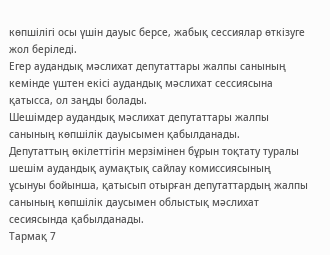көпшілігі осы үшін дауыс берсе, жабық сессиялар өткізуге жол беріледі.
Егер аудандық мәслихат депутаттары жалпы санының кемінде үштен екісі аудандық мәслихат сессиясына қатысса, ол заңды болады.
Шешімдер аудандық мәслихат депутаттары жалпы санының көпшілік дауысымен қабылданады.
Депутаттың өкілеттігін мерзімінен бұрын тоқтату туралы шешім аудандық аумақтық сайлау комиссиясының ұсынуы бойынша, қатысып отырған депутаттардың жалпы санының көпшілік даусымен облыстық мәслихат сесиясында қабылданады.
Тармақ 7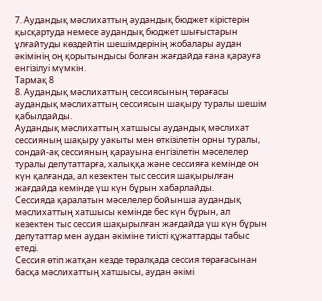7. Аудандық мәслихаттың аудандық бюджет кірістерін қысқартуда немесе аудандық бюджет шығыстарын ұлғайтуды көздейтін шешімдерінің жобалары аудан әкімінің оң қорытындысы болған жағдайда ғана қарауға енгізілуі мүмкін.
Тармақ 8
8. Аудандық мәслихаттың сессиясының төрағасы аудандық мәслихаттың сессиясын шақыру туралы шешім қабылдайды.
Аудандық мәслихаттың хатшысы аудандық мәслихат сессияның шақыру уакыты мен өткізілетін орны туралы, сондай-ақ сессияның қарауына енгізілетін мәселелер туралы депутаттарға, халыққа және сессияға кемінде он күн қалғанда, ал кезектен тыс сессия шақырылған жағдайда кемінде үш күн бұрын хабарлайды.
Сессияда қаралатын мәселелер бойынша аудандық мәслихаттың хатшысы кемінде бес күн бұрын, ал кезектен тыс сессия шақырылған жағдайда үш күн бұрын депутаттар мен аудан әкіміне тиісті құжаттарды табыс етеді.
Сессия өтіп жатқан кезде төралқада сессия төрағасынан басқа мәслихаттың хатшысы, аудан әкімі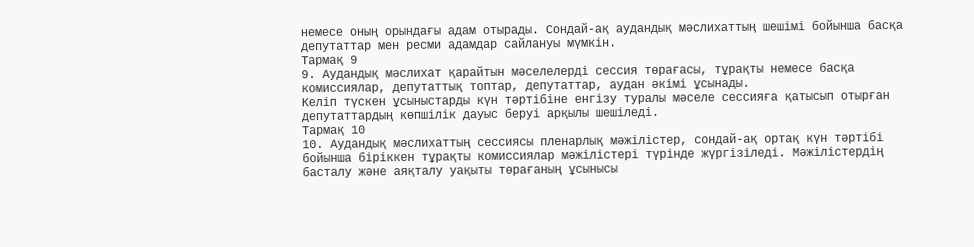немесе оның орындағы адам отырады. Сондай-ақ аудандық мәслихаттың шешімі бойынша басқа депутаттар мен ресми адамдар сайлануы мүмкін.
Тармақ 9
9. Аудандық мәслихат қарайтын мәселелерді сессия төрағасы, тұрақты немесе басқа комиссиялар, депутаттық топтар, депутаттар, аудан әкімі ұсынады.
Келіп түскен ұсыныстарды күн тәртібіне енгізу туралы мәселе сессияға қатысып отырған депутаттардың көпшілік дауыс беруі арқылы шешіледі.
Тармақ 10
10. Аудандық мәслихаттың сессиясы пленарлық мәжілістер, сондай-ақ ортақ күн тәртібі бойынша біріккен тұрақты комиссиялар мәжілістері түрінде жүргізіледі. Мәжілістердің басталу және аяқталу уақыты төрағаның ұсынысы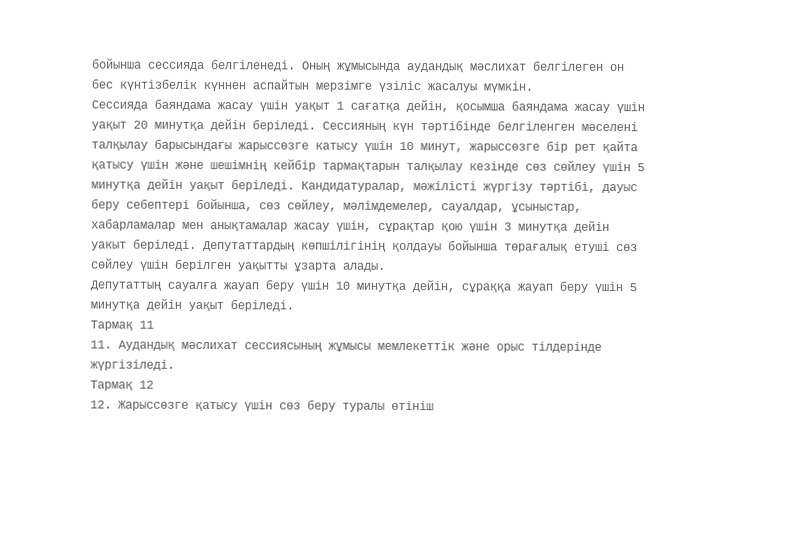бойынша сессияда белгіленеді. Оның жұмысында аудандық мәслихат белгілеген он бес күнтізбелік күннен аспайтын мерзімге үзіліс жасалуы мүмкін.
Сессияда баяндама жасау үшін уақыт 1 сағатқа дейін, қосымша баяндама жасау үшін уақыт 20 минутқа дейін беріледі. Сессияның күн тәртібінде белгіленген мәселені талқылау барысындағы жарыссөзге катысу үшін 10 минут, жарыссөзге бір рет қайта қатысу үшін және шешімнің кейбір тармақтарын талқылау кезінде сөз сөйлеу үшін 5 минутқа дейін уақыт беріледі. Кандидатуралар, мәжілісті жүргізу тәртібі, дауыс беру себептері бойынша, сөз сөйлеу, мәлімдемелер, сауалдар, ұсыныстар, хабарламалар мен анықтамалар жасау үшін, сұрақтар қою үшін 3 минутқа дейін уакыт беріледі. Депутаттардың көпшілігінің қолдауы бойынша төрағалық етуші сөз сөйлеу үшін берілген уақытты ұзарта алады.
Депутаттың сауалға жауап беру үшін 10 минутқа дейін, сұраққа жауап беру үшін 5 минутқа дейін уақыт беріледі.
Тармақ 11
11. Аудандық мәслихат сессиясының жұмысы мемлекеттік және орыс тілдерінде жүргізіледі.
Тармақ 12
12. Жарыссөзге қатысу үшін сөз беру туралы өтініш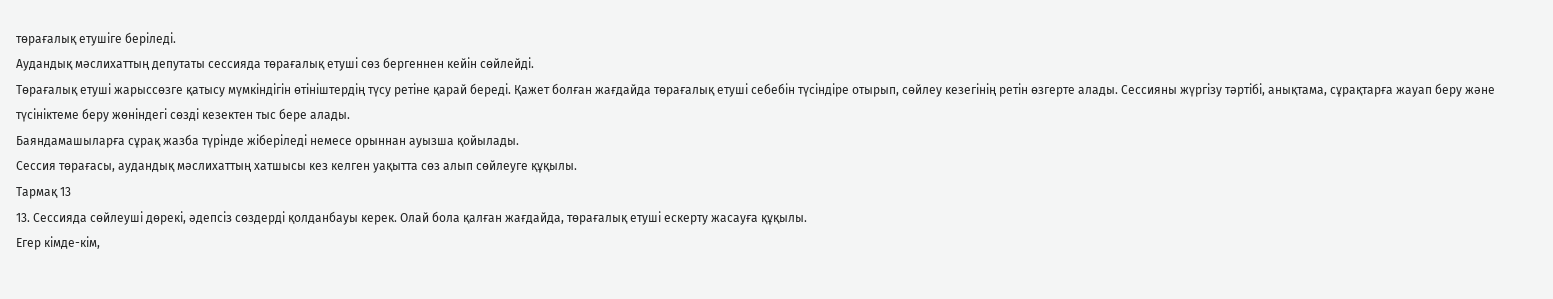төрағалық етушіге беріледі.
Аудандық мәслихаттың депутаты сессияда төрағалық етуші сөз бергеннен кейін сөйлейді.
Төрағалық етуші жарыссөзге қатысу мүмкіндігін өтініштердің түсу ретіне қарай береді. Қажет болған жағдайда төрағалық етуші себебін түсіндіре отырып, сөйлеу кезегінің ретін өзгерте алады. Сессияны жүргізу тәртібі, анықтама, сұрақтарға жауап беру және түсініктеме беру жөніндегі сөзді кезектен тыс бере алады.
Баяндамашыларға сұрақ жазба түрінде жіберіледі немесе орыннан ауызша қойылады.
Сессия төрағасы, аудандық мәслихаттың хатшысы кез келген уақытта сөз алып сөйлеуге құқылы.
Тармақ 13
13. Сессияда сөйлеуші дөрекі, әдепсіз сөздерді қолданбауы керек. Олай бола қалған жағдайда, төрағалық етуші ескерту жасауға құқылы.
Егер кімде-кім,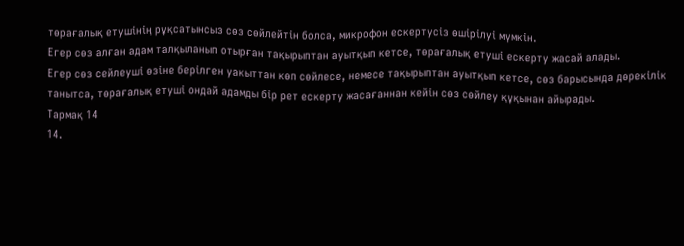төрағалық етушінің рұқсатынсыз сөз сөйлейтін болса, микрофон ескертусіз өшірілуі мүмкін.
Егер сөз алған адам талқыланып отырған тақырыптан ауытқып кетсе, төрағалық етуші ескерту жасай алады.
Егер сөз сейлеуші өзіне берілген уакыттан көп сөйлесе, немесе тақырыптан ауытқып кетсе, сөз барысында дөрекілік танытса, төрағалық етуші ондай адамды бір рет ескерту жасағаннан кейін сөз сөйлеу құқынан айырады.
Тармақ 14
14.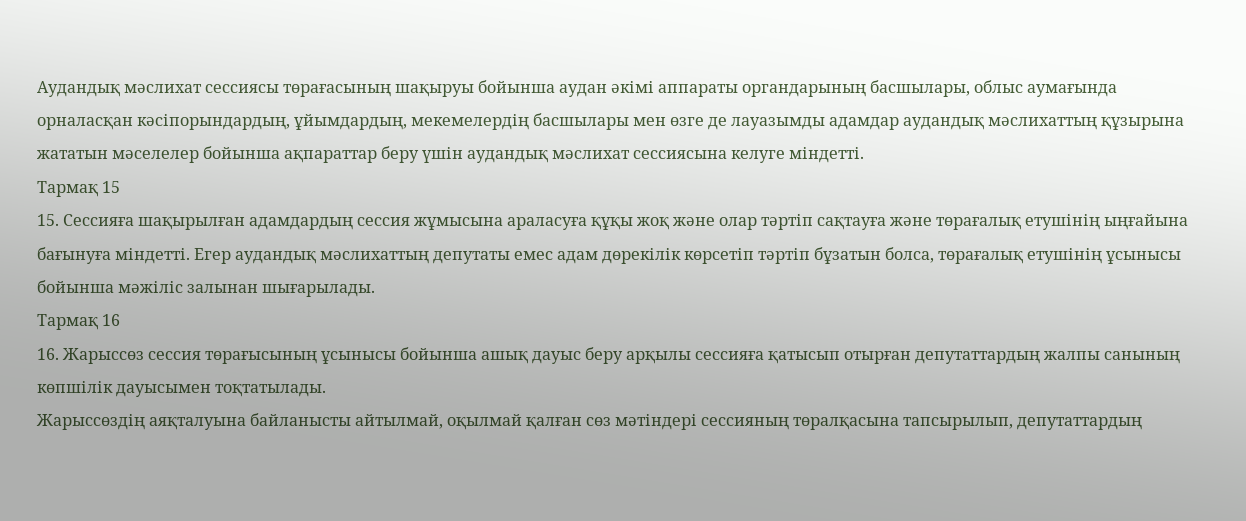Аудандық мәслихат сессиясы төрағасының шақыруы бойынша аудан әкімі аппараты органдарының басшылары, облыс аумағында орналасқан кәсіпорындардың, ұйымдардың, мекемелердің басшылары мен өзге де лауазымды адамдар аудандық мәслихаттың құзырына жататын мәселелер бойынша ақпараттар беру үшін аудандық мәслихат сессиясына келуге міндетті.
Тармақ 15
15. Сессияға шақырылған адамдардың сессия жұмысына араласуға құқы жоқ және олар тәртіп сақтауға және төрағалық етушінің ыңғайына бағынуға міндетті. Егер аудандық мәслихаттың депутаты емес адам дөрекілік көрсетіп тәртіп бұзатын болса, төрағалық етушінің ұсынысы бойынша мәжіліс залынан шығарылады.
Тармақ 16
16. Жарыссөз сессия төрағысының ұсынысы бойынша ашық дауыс беру арқылы сессияға қатысып отырған депутаттардың жалпы санының көпшілік дауысымен тоқтатылады.
Жарыссөздің аяқталуына байланысты айтылмай, оқылмай қалған сөз мәтіндері сессияның төралқасына тапсырылып, депутаттардың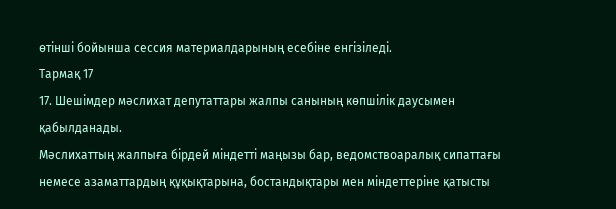өтінші бойынша сессия материалдарының есебіне енгізіледі.
Тармақ 17
17. Шешімдер мәслихат депутаттары жалпы санының көпшілік даусымен қабылданады.
Мәслихаттың жалпыға бірдей міндетті маңызы бар, ведомствоаралық сипаттағы немесе азаматтардың құқықтарына, бостандықтары мен міндеттеріне қатысты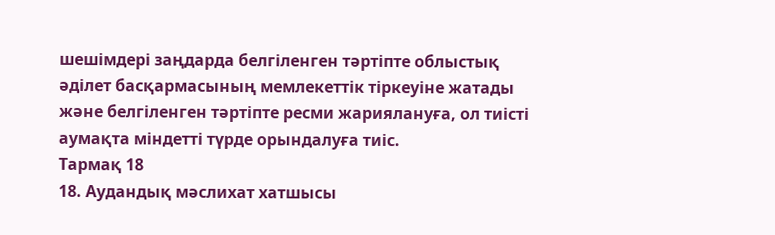шешімдері заңдарда белгіленген тәртіпте облыстық әділет басқармасының мемлекеттік тіркеуіне жатады және белгіленген тәртіпте ресми жариялануға, ол тиісті аумақта міндетті түрде орындалуға тиіс.
Тармақ 18
18. Аудандық мәслихат хатшысы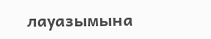лауазымына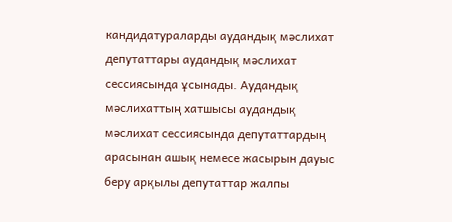кандидатураларды аудандық мәслихат депутаттары аудандық мәслихат сессиясында ұсынады. Аудандық мәслихаттың хатшысы аудандық мәслихат сессиясында депутаттардың арасынан ашық немесе жасырын дауыс беру арқылы депутаттар жалпы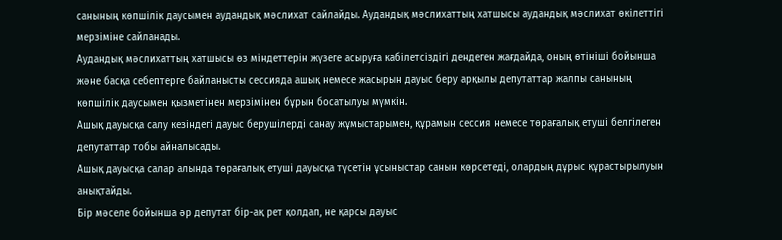санының көпшілік даусымен аудандық мәслихат сайлайды. Аудандық мәслихаттың хатшысы аудандық мәслихат өкілеттігі мерзіміне сайланады.
Аудандық мәслихаттың хатшысы өз міндеттерін жүзеге асыруға кабілетсіздігі дендеген жағдайда, оның өтініші бойынша және басқа себептерге байланысты сессияда ашық немесе жасырын дауыс беру арқылы депутаттар жалпы санының көпшілік даусымен қызметінен мерзімінен бұрын босатылуы мүмкін.
Ашық дауысқа салу кезіндегі дауыс берушілерді санау жұмыстарымен, құрамын сессия немесе төрағалық етуші белгілеген депутаттар тобы айналысады.
Ашық дауысқа салар алында төрағалық етуші дауысқа түсетін ұсыныстар санын көрсетеді, олардың дұрыс құрастырылуын анықтайды.
Бір мәселе бойынша әр депутат бір-ақ рет қолдап, не қарсы дауыс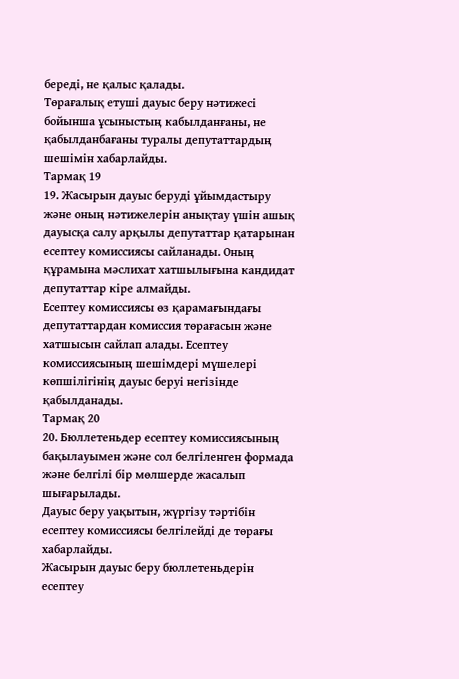береді, не қалыс қалады.
Төрағалық етуші дауыс беру нәтижесі бойынша ұсыныстың кабылданғаны, не қабылданбағаны туралы депутаттардың шешімін хабарлайды.
Тармақ 19
19. Жасырын дауыс беруді ұйымдастыру және оның нәтижелерін анықтау үшін ашық дауысқа салу арқылы депутаттар қатарынан есептеу комиссиясы сайланады. Оның құрамына мәслихат хатшылығына кандидат депутаттар кіре алмайды.
Есептеу комиссиясы өз қарамағындағы депутаттардан комиссия төрағасын және хатшысын сайлап алады. Есептеу комиссиясының шешімдері мүшелері көпшілігінің дауыс беруі негізінде қабылданады.
Тармақ 20
20. Бюллетеньдер есептеу комиссиясының бақылауымен және сол белгіленген формада және белгілі бір мөлшерде жасалып шығарылады.
Дауыс беру уақытын, жүргізу тәртібін есептеу комиссиясы белгілейді де төрағы хабарлайды.
Жасырын дауыс беру бюллетеньдерін есептеу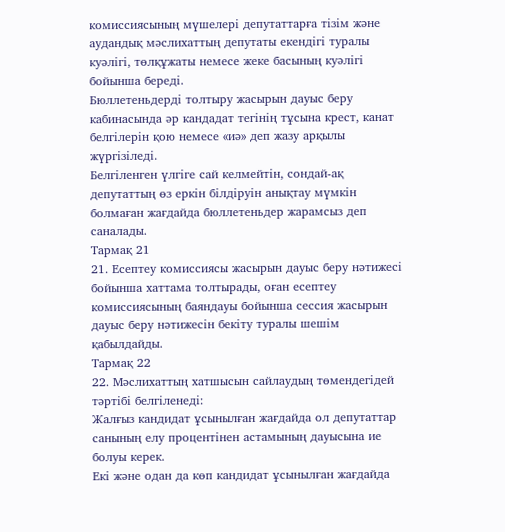комиссиясының мүшелері депутаттарға тізім және аудандық мәслихаттың депутаты екендігі туралы куәлігі, төлқұжаты немесе жеке басының куәлігі бойынша береді.
Бюллетеньдерді толтыру жасырын дауыс беру кабинасында әр кандадат тегінің тұсына крест, канат белгілерін қою немесе «иә» деп жазу арқылы жүргізіледі.
Белгіленген үлгіге сай келмейтін, сондай-ақ депутаттың өз еркін білдіруін анықтау мүмкін болмаған жағдайда бюллетеньдер жарамсыз деп саналады.
Тармақ 21
21. Есептеу комиссиясы жасырын дауыс беру нәтижесі бойынша хаттама толтырады, оған есептеу комиссиясының баяндауы бойынша сессия жасырын дауыс беру нәтижесін бекіту туралы шешім қабылдайды.
Тармақ 22
22. Мәслихаттың хатшысын сайлаудың төмендегідей тәртібі белгіленеді:
Жалғыз кандидат ұсынылған жағдайда ол депутаттар санының елу процентінен астамының дауысына ие болуы керек.
Екі және одан да көп кандидат ұсынылған жағдайда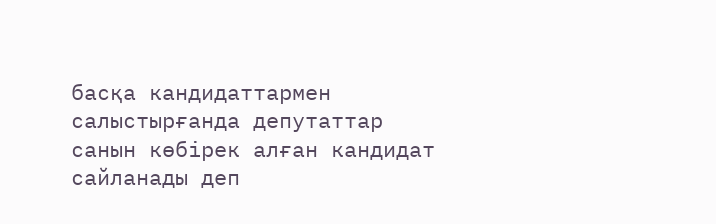басқа кандидаттармен салыстырғанда депутаттар санын көбірек алған кандидат сайланады деп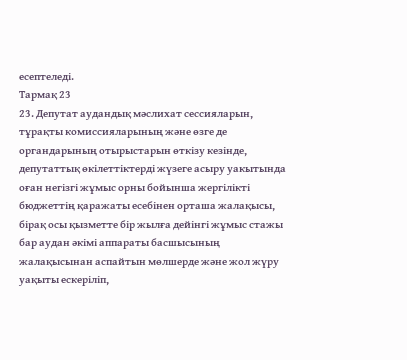есептеледі.
Тармақ 23
23. Депутат аудандық мәслихат сессияларын, тұрақты комиссияларының және өзге де органдарының отырыстарын өткізу кезінде, депутаттық өкілеттіктерді жүзеге асыру уакытында оған негізгі жұмыс орны бойынша жергілікті бюджеттің қаражаты есебінен орташа жалақысы, бірақ осы қызметте бір жылға дейінгі жұмыс стажы бар аудан әкімі аппараты басшысының жалақысынан аспайтын мөлшерде және жол жүру уақыты ескеріліп,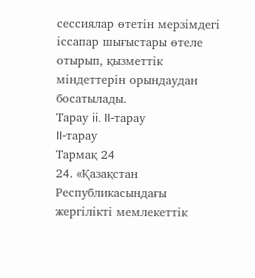сессиялар өтетін мерзімдегі іссапар шығыстары өтеле отырып, қызметтік міндеттерін орындаудан босатылады.
Тарау ii. II-тарау
II-тарау
Тармақ 24
24. «Қазақстан Республикасындағы жергілікті мемлекеттік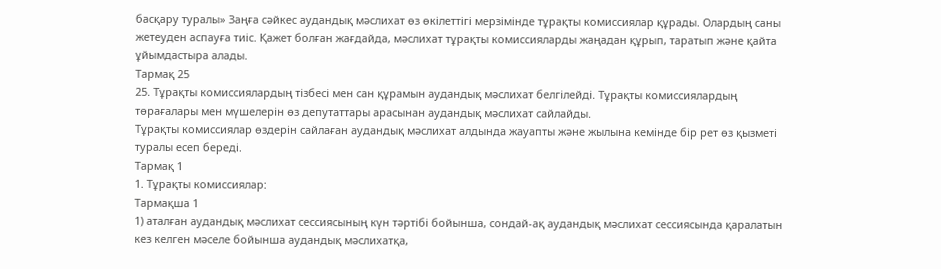басқару туралы» Заңға сәйкес аудандық мәслихат өз өкілеттігі мерзімінде тұрақты комиссиялар құрады. Олардың саны жетеуден аспауға тиіс. Қажет болған жағдайда, мәслихат тұрақты комиссияларды жаңадан құрып, таратып және қайта ұйымдастыра алады.
Тармақ 25
25. Тұрақты комиссиялардың тізбесі мен сан құрамын аудандық мәслихат белгілейді. Тұрақты комиссиялардың төрағалары мен мүшелерін өз депутаттары арасынан аудандық мәслихат сайлайды.
Тұрақты комиссиялар өздерін сайлаған аудандық мәслихат алдында жауапты және жылына кемінде бір рет өз қызметі туралы есеп береді.
Тармақ 1
1. Тұрақты комиссиялар:
Тармақша 1
1) аталған аудандық мәслихат сессиясының күн тәртібі бойынша, сондай-ақ аудандық мәслихат сессиясында қаралатын кез келген мәселе бойынша аудандық мәслихатқа,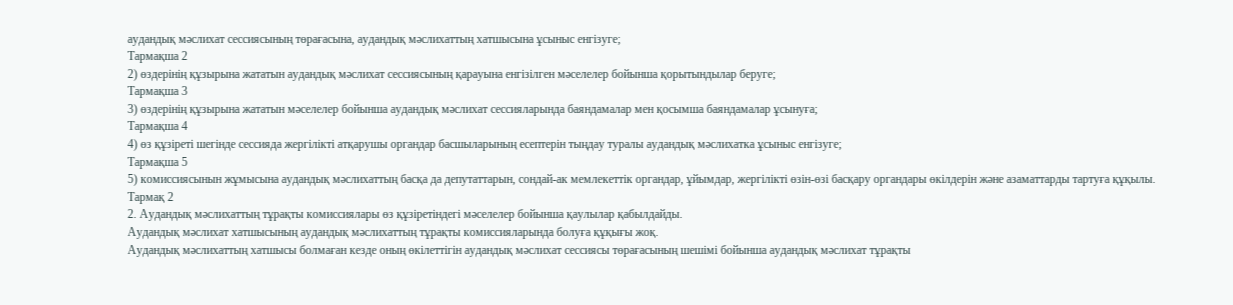аудандық мәслихат сессиясының төрағасына, аудандық мәслихаттың хатшысына ұсыныс енгізуге;
Тармақша 2
2) өздерінің құзырына жататын аудандық мәслихат сессиясының қарауына енгізілген мәселелер бойынша қорытындылар беруге;
Тармақша 3
3) өздерінің құзырына жататын мәселелер бойынша аудандық мәслихат сессияларында баяндамалар мен қосымша баяндамалар ұсынуға;
Тармақша 4
4) өз құзіреті шегінде сессияда жергілікті атқарушы органдар басшыларының есептерін тыңдау туралы аудандық мәслихатка ұсыныс енгізуге;
Тармақша 5
5) комиссиясынын жұмысына аудандық мәслихаттың басқа да депутаттарын, сондай-ак мемлекеттік органдар, ұйымдар, жергілікті өзін-өзі басқару органдары өкілдерін және азаматтарды тартуға құқылы.
Тармақ 2
2. Аудандық мәслихаттың тұрақты комиссиялары өз құзіретіндегі мәселелер бойынша қаулылар қабылдайды.
Аудандық мәслихат хатшысының аудандық мәслихаттың тұрақты комиссияларында болуға құқығы жоқ.
Аудандық мәслихаттың хатшысы болмаған кезде оның өкілеттігін аудандық мәслихат сессиясы төрағасының шешімі бойынша аудандық мәслихат тұрақты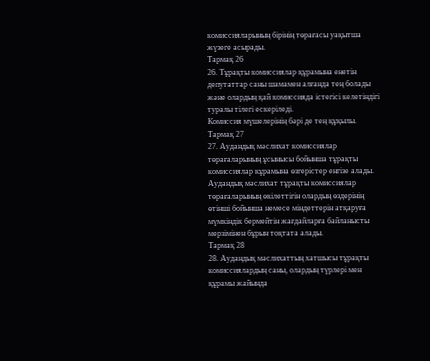комиссияларының бірінің төрағасы уақытша жүзеге асырады.
Тармақ 26
26. Тұрақты комиссиялар құрамына енетін депутаттар саны шамамен алғанда тең болады және олардың қай комиссияда істегісі келетіндігі туралы тілегі ескеріледі.
Комиссия мүшелерінің бәрі де тең құқылы.
Тармақ 27
27. Аудандық мәслихат комиссиялар төрағаларының ұсынысы бойынша тұрақты комиссиялар кұрамына өзгерістер енгізе алады.
Аудандық мәслихат тұрақты комиссиялар төрағаларының өкілеттігін олардың өздерінің өтінші бойынша немесе міндеттерін атқаруға мүмкіндік бермейтін жағдайларға байланысты мерзімінен бұрын тоқтата алады.
Тармақ 28
28. Аудандық мәслихаттың хатшысы тұрақты комиссиялардың саны, олардың түрлері мен құрамы жайында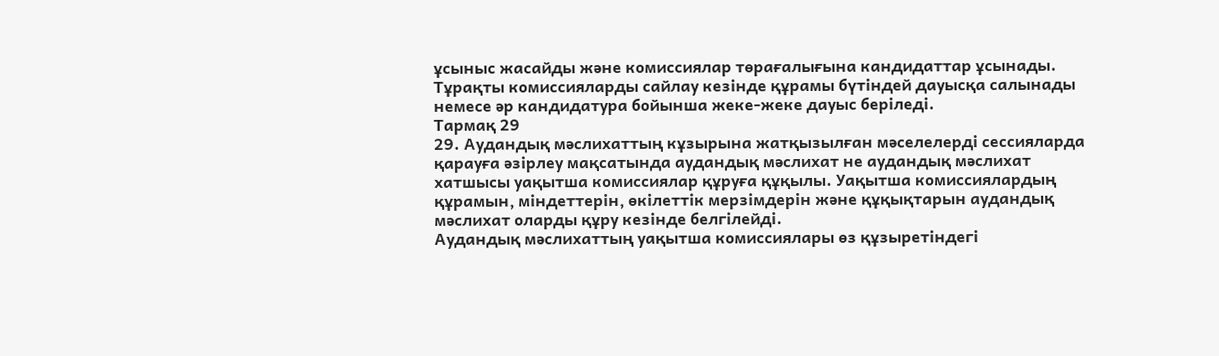ұсыныс жасайды және комиссиялар төрағалығына кандидаттар ұсынады.
Тұрақты комиссияларды сайлау кезінде құрамы бүтіндей дауысқа салынады немесе әр кандидатура бойынша жеке-жеке дауыс беріледі.
Тармақ 29
29. Аудандық мәслихаттың кұзырына жатқызылған мәселелерді сессияларда қарауға әзірлеу мақсатында аудандық мәслихат не аудандық мәслихат хатшысы уақытша комиссиялар құруға құқылы. Уақытша комиссиялардың құрамын, міндеттерін, өкілеттік мерзімдерін және құқықтарын аудандық мәслихат оларды құру кезінде белгілейді.
Аудандық мәслихаттың уақытша комиссиялары өз құзыретіндегі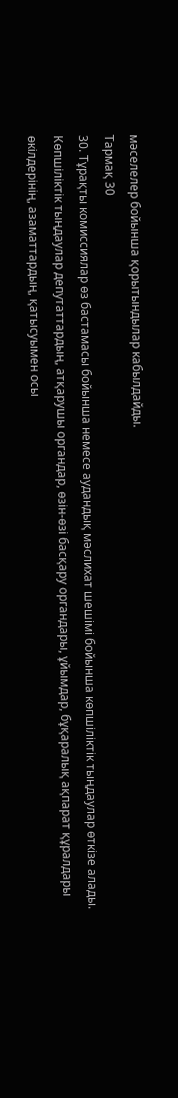мәселелер бойынша қорытындылар кабылдайды.
Тармақ 30
30. Тұрақты комиссиялар өз бастамасы бойынша немесе аудандық мәслихат шешімі бойынша көпшіліктік тыңдаулар өткізе алады.
Көпшіліктік тыңдаулар депутаттардың, атқарушы органдар, өзін-өзі басқару органдары, ұйымдар, бұқаралық ақпарат құралдары өкілдерінің, азаматтардың, қатысуымен осы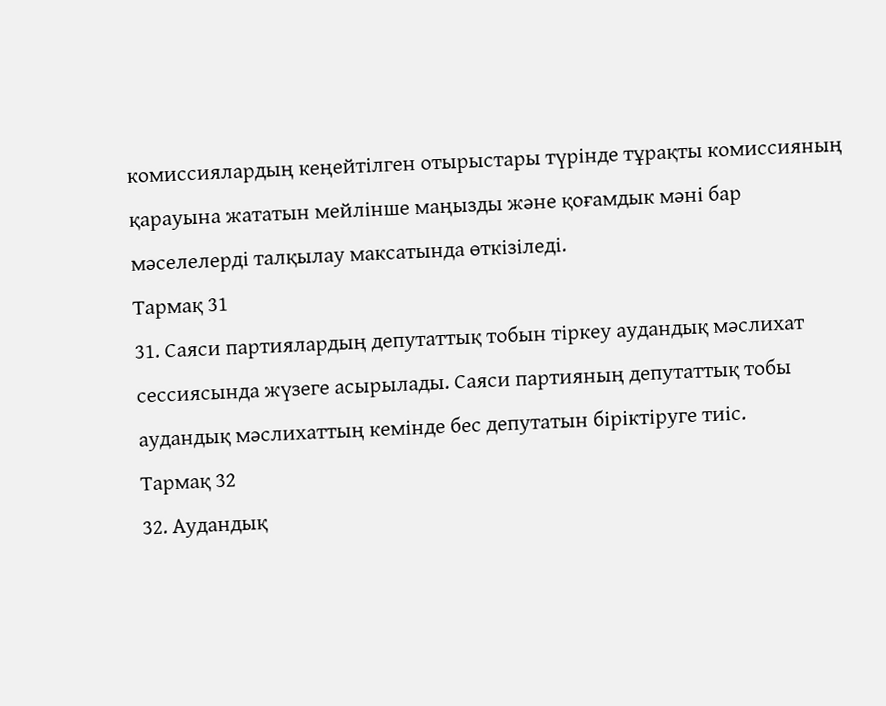комиссиялардың кеңейтілген отырыстары түрінде тұрақты комиссияның қарауына жататын мейлінше маңызды және қоғамдык мәні бар мәселелерді талқылау максатында өткізіледі.
Тармақ 31
31. Саяси партиялардың депутаттық тобын тіркеу аудандық мәслихат сессиясында жүзеге асырылады. Саяси партияның депутаттық тобы аудандық мәслихаттың кемінде бес депутатын біріктіруге тиіс.
Тармақ 32
32. Аудандық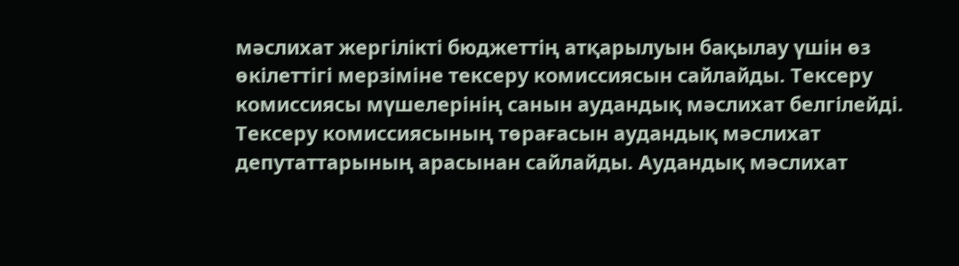мәслихат жергілікті бюджеттің атқарылуын бақылау үшін өз өкілеттігі мерзіміне тексеру комиссиясын сайлайды. Тексеру комиссиясы мүшелерінің санын аудандық мәслихат белгілейді. Тексеру комиссиясының төрағасын аудандық мәслихат депутаттарының арасынан сайлайды. Аудандық мәслихат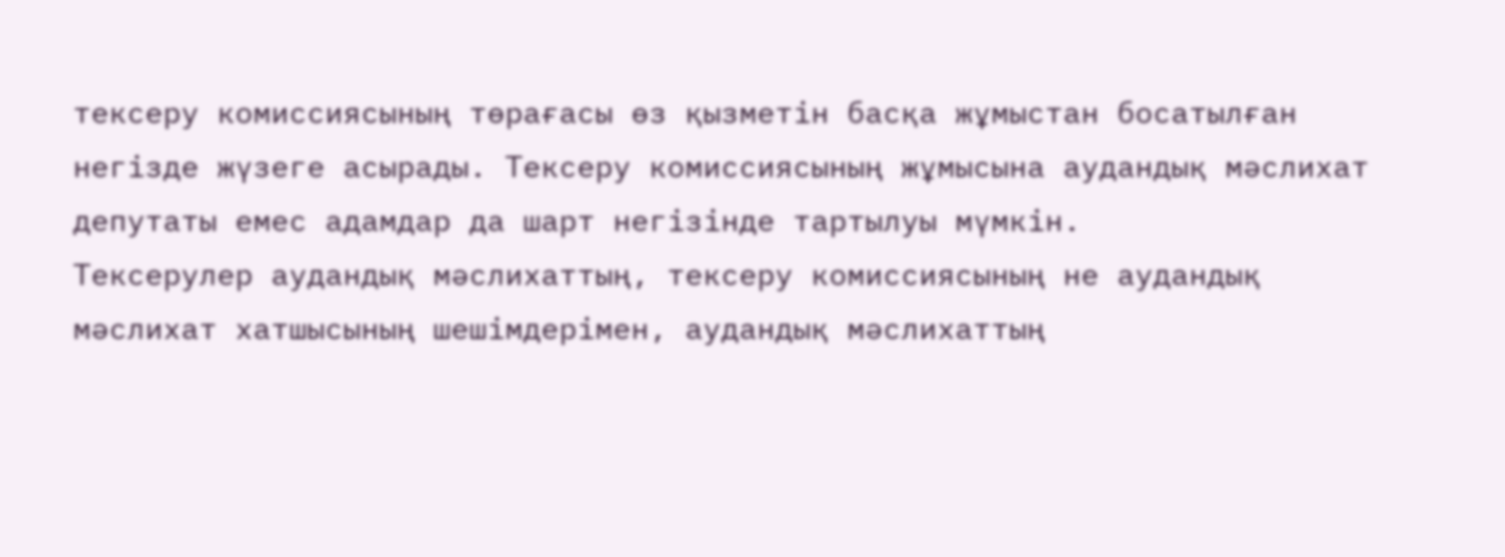тексеру комиссиясының төрағасы өз қызметін басқа жұмыстан босатылған негізде жүзеге асырады. Тексеру комиссиясының жұмысына аудандық мәслихат депутаты емес адамдар да шарт негізінде тартылуы мүмкін.
Тексерулер аудандық мәслихаттың, тексеру комиссиясының не аудандық мәслихат хатшысының шешімдерімен, аудандық мәслихаттың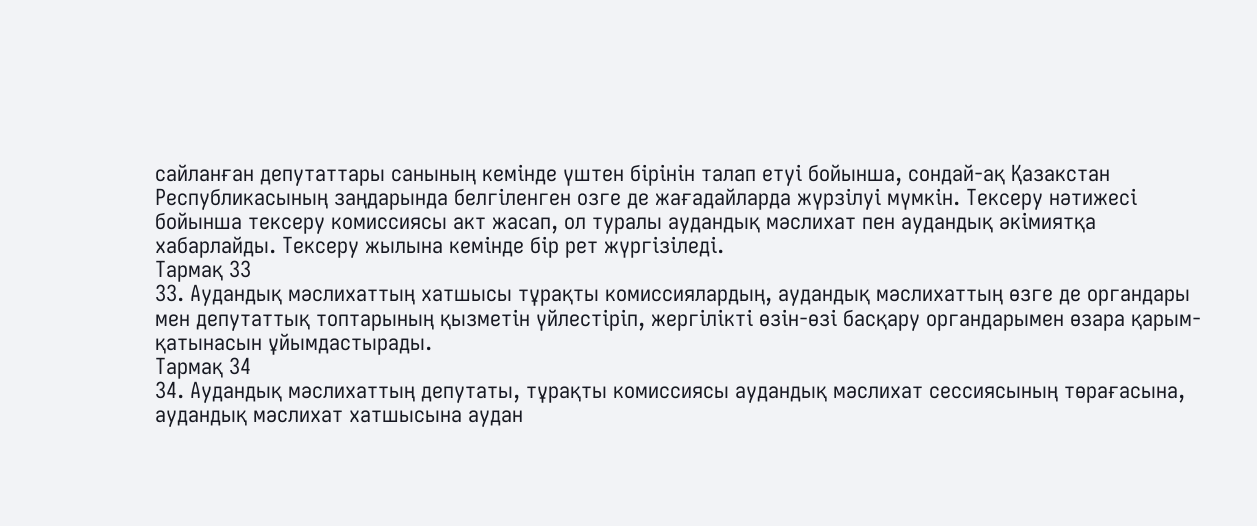сайланған депутаттары санының кемінде үштен бірінін талап етуі бойынша, сондай-ақ Қазакстан Республикасының заңдарында белгіленген озге де жағадайларда жүрзілуі мүмкін. Тексеру нәтижесі бойынша тексеру комиссиясы акт жасап, ол туралы аудандық мәслихат пен аудандық әкімиятқа хабарлайды. Тексеру жылына кемінде бір рет жүргізіледі.
Тармақ 33
33. Аудандық мәслихаттың хатшысы тұрақты комиссиялардың, аудандық мәслихаттың өзге де органдары мен депутаттық топтарының қызметін үйлестіріп, жергілікті өзін-өзі басқару органдарымен өзара қарым-қатынасын ұйымдастырады.
Тармақ 34
34. Аудандық мәслихаттың депутаты, тұрақты комиссиясы аудандық мәслихат сессиясының төрағасына, аудандық мәслихат хатшысына аудан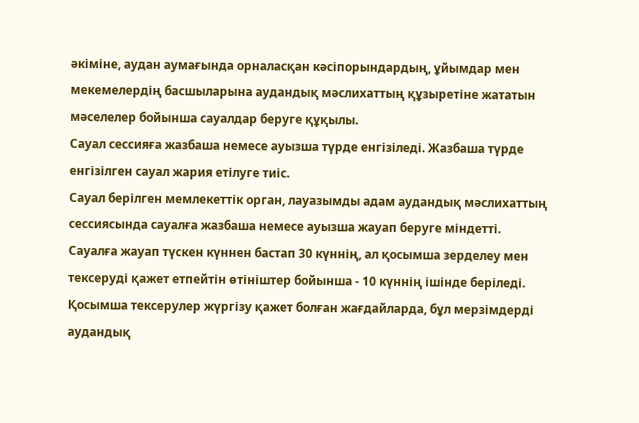әкіміне, аудан аумағында орналасқан кәсіпорындардың, ұйымдар мен мекемелердің басшыларына аудандық мәслихаттың құзыретіне жататын мәселелер бойынша сауалдар беруге құқылы.
Сауал сессияға жазбаша немесе ауызша түрде енгізіледі. Жазбаша түрде енгізілген сауал жария етілуге тиіс.
Сауал берілген мемлекеттік орган, лауазымды адам аудандық мәслихаттың сессиясында сауалға жазбаша немесе ауызша жауап беруге міндетті. Сауалға жауап түскен күннен бастап 30 күннің, ал қосымша зерделеу мен тексеруді қажет етпейтін өтініштер бойынша - 10 күннің ішінде беріледі.
Қосымша тексерулер жүргізу қажет болған жағдайларда, бұл мерзімдерді аудандық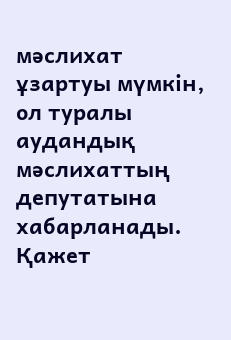мәслихат ұзартуы мүмкін, ол туралы аудандық мәслихаттың депутатына хабарланады.
Қажет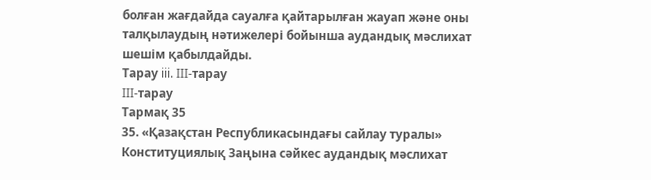болған жағдайда сауалға қайтарылған жауап және оны талқылаудың нәтижелері бойынша аудандық мәслихат шешім қабылдайды.
Тарау iii. III-тарау
III-тарау
Тармақ 35
35. «Қазақстан Республикасындағы сайлау туралы» Конституциялық Заңына сәйкес аудандық мәслихат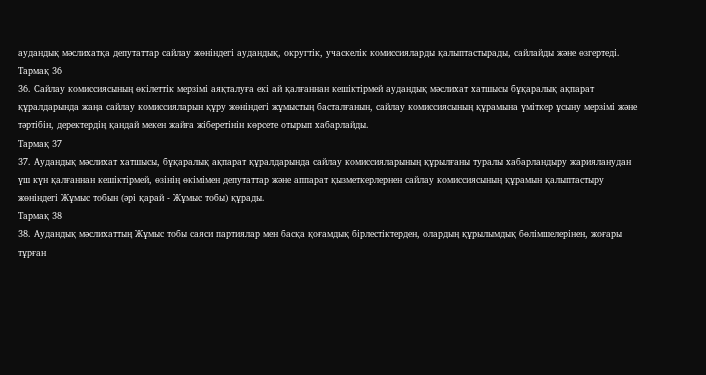аудандық мәслихатқа депутаттар сайлау жөніндегі аудандық, округтік, учаскелік комиссияларды қалыптастырады, сайлайды және өзгертеді.
Тармақ 36
36. Сайлау комиссиясының өкілеттік мерзімі аяқталуға екі ай қалғаннан кешіктірмей аудандық мәслихат хатшысы бұқаралық ақпарат құралдарында жаңа сайлау комиссияларын құру жөніндегі жұмыстың басталғанын, сайлау комиссиясының құрамына үміткер ұсыну мерзімі және тәртібін, деректердің қандай мекен жайға жіберетінін көрсете отырып хабарлайды.
Тармақ 37
37. Аудандық мәслихат хатшысы, бұқаралық ақпарат құралдарында сайлау комиссияларының құрылғаны туралы хабарландыру жарияланудан үш күн қалғаннан кешіктірмей, өзінің өкімімен депутаттар және аппарат қызметкерлернен сайлау комиссиясының құрамын қалыптастыру жөніндегі Жұмыс тобын (әрі қарай - Жұмыс тобы) құрады.
Тармақ 38
38. Аудандық мәслихаттың Жұмыс тобы саяси партиялар мен басқа қоғамдық бірлестіктерден, олардың құрылымдық бөлімшелерінен, жоғары тұрған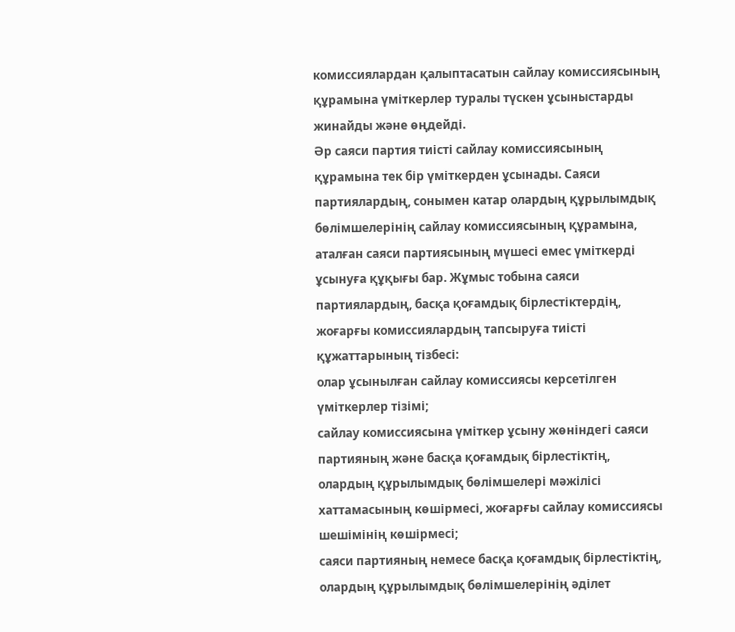комиссиялардан қалыптасатын сайлау комиссиясының құрамына үміткерлер туралы түскен ұсыныстарды жинайды және өңдейді.
Әр саяси партия тиісті сайлау комиссиясының құрамына тек бір үміткерден ұсынады. Саяси партиялардың, сонымен катар олардың құрылымдық бөлімшелерінің сайлау комиссиясының құрамына, аталған саяси партиясының мүшесі емес үміткерді ұсынуға құқығы бар. Жұмыс тобына саяси партиялардың, басқа қоғамдық бірлестіктердің, жоғарғы комиссиялардың тапсыруға тиісті құжаттарының тізбесі:
олар ұсынылған сайлау комиссиясы керсетілген үміткерлер тізімі;
сайлау комиссиясына үміткер ұсыну жөніндегі саяси партияның және басқа қоғамдық бірлестіктің, олардың құрылымдық бөлімшелері мәжілісі хаттамасының көшірмесі, жоғарғы сайлау комиссиясы шешімінің көшірмесі;
саяси партияның немесе басқа қоғамдық бірлестіктің, олардың құрылымдық бөлімшелерінің әділет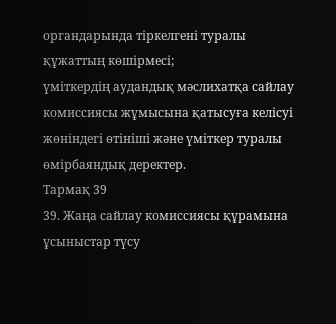органдарында тіркелгені туралы құжаттың көшірмесі;
үміткердің аудандық мәслихатқа сайлау комиссиясы жұмысына қатысуға келісуі жөніндегі өтініші және үміткер туралы өмірбаяндық деректер.
Тармақ 39
39. Жаңа сайлау комиссиясы құрамына ұсыныстар түсу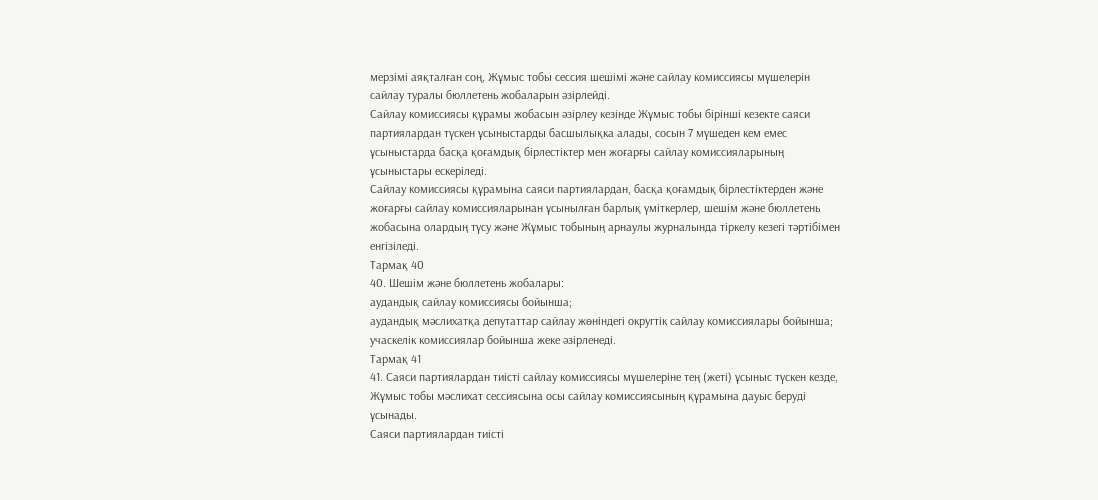мерзімі аяқталған соң, Жұмыс тобы сессия шешімі және сайлау комиссиясы мүшелерін сайлау туралы бюллетень жобаларын әзірлейді.
Сайлау комиссиясы құрамы жобасын әзірлеу кезінде Жұмыс тобы бірінші кезекте саяси партиялардан түскен ұсыныстарды басшылықка алады, сосын 7 мүшеден кем емес ұсыныстарда басқа қоғамдық бірлестіктер мен жоғарғы сайлау комиссияларының ұсыныстары ескеріледі.
Сайлау комиссиясы құрамына саяси партиялардан, басқа қоғамдық бірлестіктерден және жоғарғы сайлау комиссияларынан ұсынылған барлық үміткерлер, шешім және бюллетень жобасына олардың түсу және Жұмыс тобының арнаулы журналында тіркелу кезегі тәртібімен енгізіледі.
Тармақ 40
40. Шешім және бюллетень жобалары:
аудандық сайлау комиссиясы бойынша;
аудандық мәслихатқа депутаттар сайлау жөніндегі округтік сайлау комиссиялары бойынша;
учаскелік комиссиялар бойынша жеке әзірленеді.
Тармақ 41
41. Саяси партиялардан тиісті сайлау комиссиясы мүшелеріне тең (жеті) ұсыныс түскен кезде, Жұмыс тобы мәслихат сессиясына осы сайлау комиссиясының құрамына дауыс беруді ұсынады.
Саяси партиялардан тиісті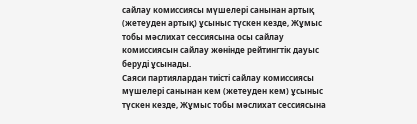сайлау комиссиясы мүшелері санынан артық (жетеуден артық) ұсыныс түскен кезде, Жұмыс тобы мәслихат сессиясына осы сайлау комиссиясын сайлау жөнінде рейтингтік дауыс беруді ұсынады.
Саяси партиялардан тиісті сайлау комиссиясы мүшелері санынан кем (жетеуден кем) ұсыныс түскен кезде, Жұмыс тобы мәслихат сессиясына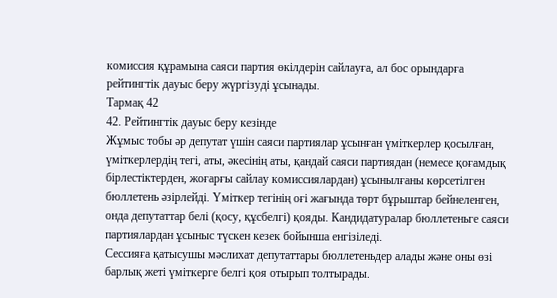комиссия құрамына саяси партия өкілдерін сайлауға, ал бос орындарға рейтингтік дауыс беру жүргізуді ұсынады.
Тармақ 42
42. Рейтингтік дауыс беру кезінде
Жұмыс тобы әр депутат үшін саяси партиялар ұсынған үміткерлер қосылған, үміткерлердің тегі, аты, әкесінің аты, қандай саяси партиядан (немесе қоғамдық бірлестіктерден, жоғарғы сайлау комиссиялардан) ұсынылғаны көрсетілген бюллетень әзірлейді. Үміткер тегінің оғі жағында төрт бұрыштар бейнеленген, онда депутаттар белі (қосу, құсбелгі) қояды. Кандидатуралар бюллетеньге саяси партиялардан ұсыныс түскен кезек бойынша енгізіледі.
Сессияға қатысушы мәслихат депутаттары бюллетеньдер алады және оны өзі барлық жеті үміткерге белгі қоя отырып толтырады.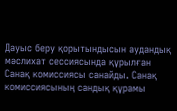Дауыс беру қорытындысын аудандық мәслихат сессиясында құрылған Санақ комиссиясы санайды. Санақ комиссиясының сандық құрамы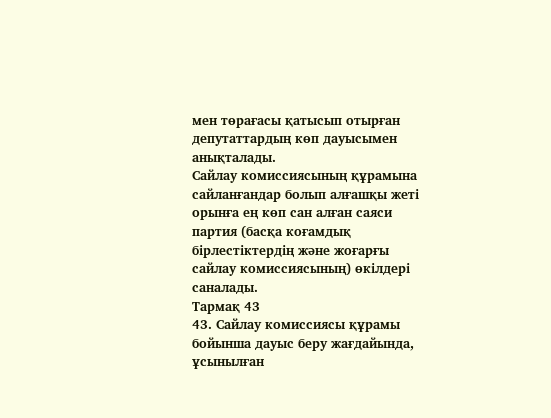мен төрағасы қатысып отырған депутаттардың көп дауысымен анықталады.
Сайлау комиссиясының құрамына сайланғандар болып алғашқы жеті орынға ең көп сан алған саяси партия (басқа коғамдық бірлестіктердің және жоғарғы сайлау комиссиясының) өкілдері саналады.
Тармақ 43
43. Сайлау комиссиясы құрамы бойынша дауыс беру жағдайында, ұсынылған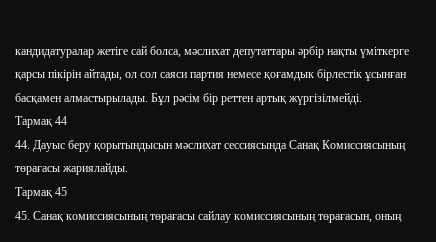кандидатуралар жетіге сай болса, мәслихат депутаттары әрбір нақты үміткерге қарсы пікірін айтады, ол сол саяси партия немесе қоғамдык бірлестік ұсынған басқамен алмастырылады. Бұл рәсім бір реттен артық жүргізілмейді.
Тармақ 44
44. Дауыс беру қорытындысын мәслихат сессиясында Санақ Комиссиясының төрағасы жариялайды.
Тармақ 45
45. Санақ комиссиясының төрағасы сайлау комиссиясының төрағасын, оның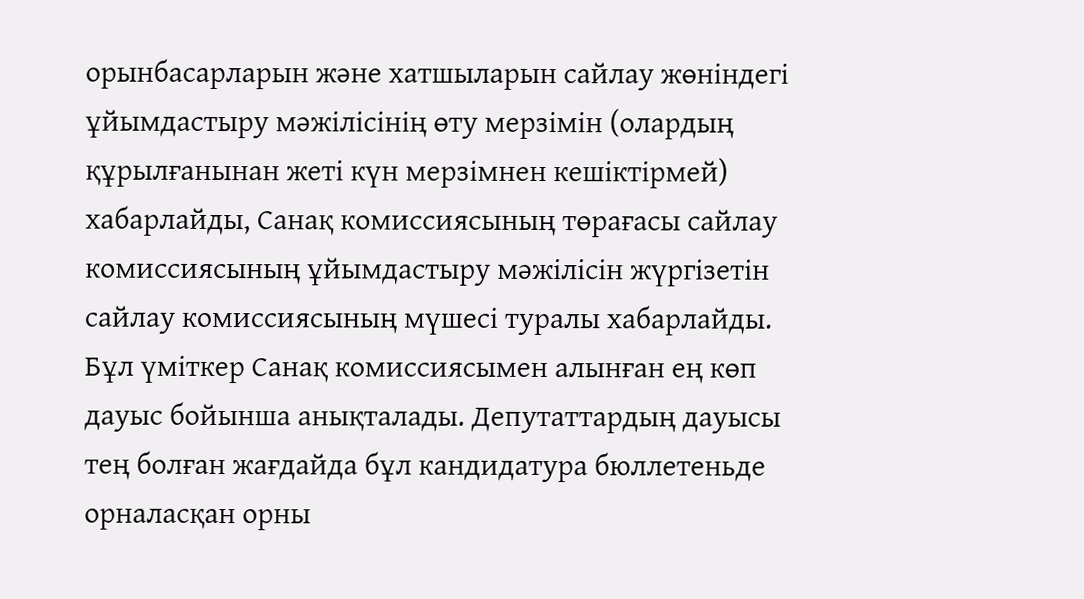орынбасарларын және хатшыларын сайлау жөніндегі ұйымдастыру мәжілісінің өту мерзімін (олардың құрылғанынан жеті күн мерзімнен кешіктірмей) хабарлайды, Санақ комиссиясының төрағасы сайлау комиссиясының ұйымдастыру мәжілісін жүргізетін сайлау комиссиясының мүшесі туралы хабарлайды.
Бұл үміткер Санақ комиссиясымен алынған ең көп дауыс бойынша анықталады. Депутаттардың дауысы тең болған жағдайда бұл кандидатура бюллетеньде орналасқан орны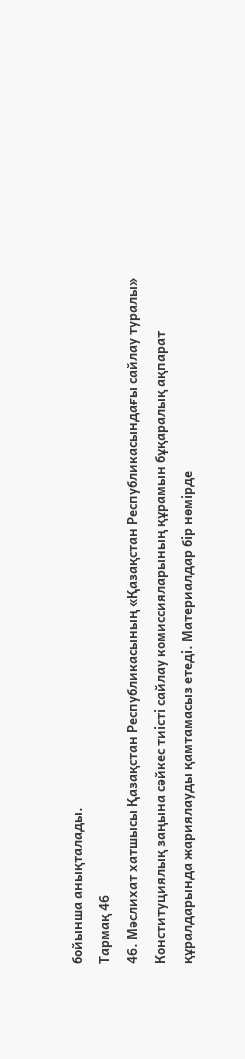бойынша анықталады.
Тармақ 46
46. Мәслихат хатшысы Қазақстан Республикасының «Қазақстан Республикасындағы сайлау туралы» Конституциялық заңына сәйкес тиісті сайлау комиссияларының құрамын бұқаралық ақпарат құралдарында жариялауды қамтамасыз етеді. Материалдар бір нөмірде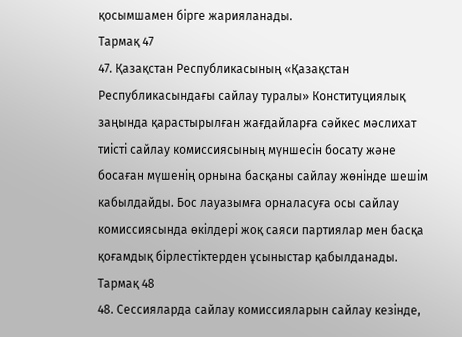қосымшамен бірге жарияланады.
Тармақ 47
47. Қазақстан Республикасының «Қазақстан Республикасындағы сайлау туралы» Конституциялық заңында қарастырылған жағдайларға сәйкес мәслихат тиісті сайлау комиссиясының мүншесін босату және босаған мүшенің орнына басқаны сайлау жөнінде шешім кабылдайды. Бос лауазымға орналасуға осы сайлау комиссиясында өкілдері жоқ саяси партиялар мен басқа қоғамдық бірлестіктерден ұсыныстар қабылданады.
Тармақ 48
48. Сессияларда сайлау комиссияларын сайлау кезінде,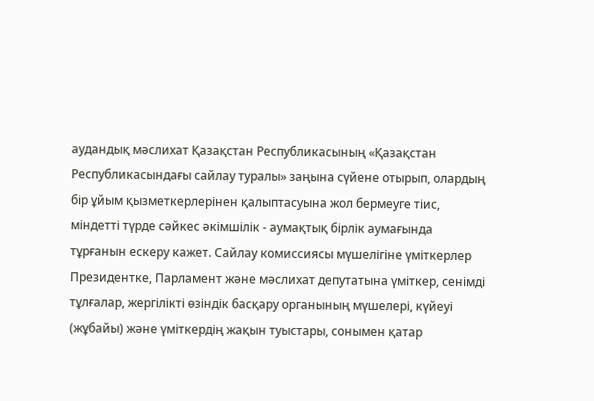аудандық мәслихат Қазақстан Республикасының «Қазақстан Республикасындағы сайлау туралы» заңына сүйене отырып, олардың бір ұйым қызметкерлерінен қалыптасуына жол бермеуге тіис, міндетті түрде сәйкес әкімшілік - аумақтық бірлік аумағында тұрғанын ескеру кажет. Сайлау комиссиясы мүшелігіне үміткерлер Президентке, Парламент және мәслихат депутатына үміткер, сенімді тұлғалар, жергілікті өзіндік басқару органының мүшелері, күйеуі (жұбайы) және үміткердің жақын туыстары, сонымен қатар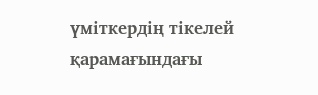үміткердің тікелей қарамағындағы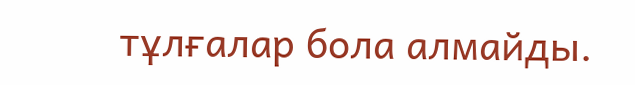тұлғалар бола алмайды.